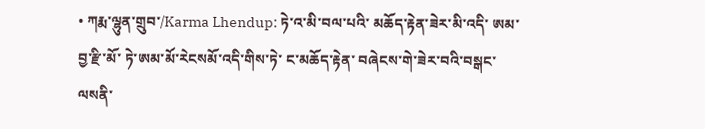• ཀརྨ་ལྷུན་གྲུབ་/Karma Lhendup: ཏེ་འ་མི་བལ་པའི་ མཆོད་རྟེན་ཟེར་མི་འདི་ ཨམ་བྱ་རྫི་མོ་ ཏེ་ཨམ་མོ་རེངསམོ་འདི་གིས་ཏེ་ ང་མཆོད་རྟེན་ བཞེངས་གེ་ཟེར་བའི་བསྒང་ལསནི་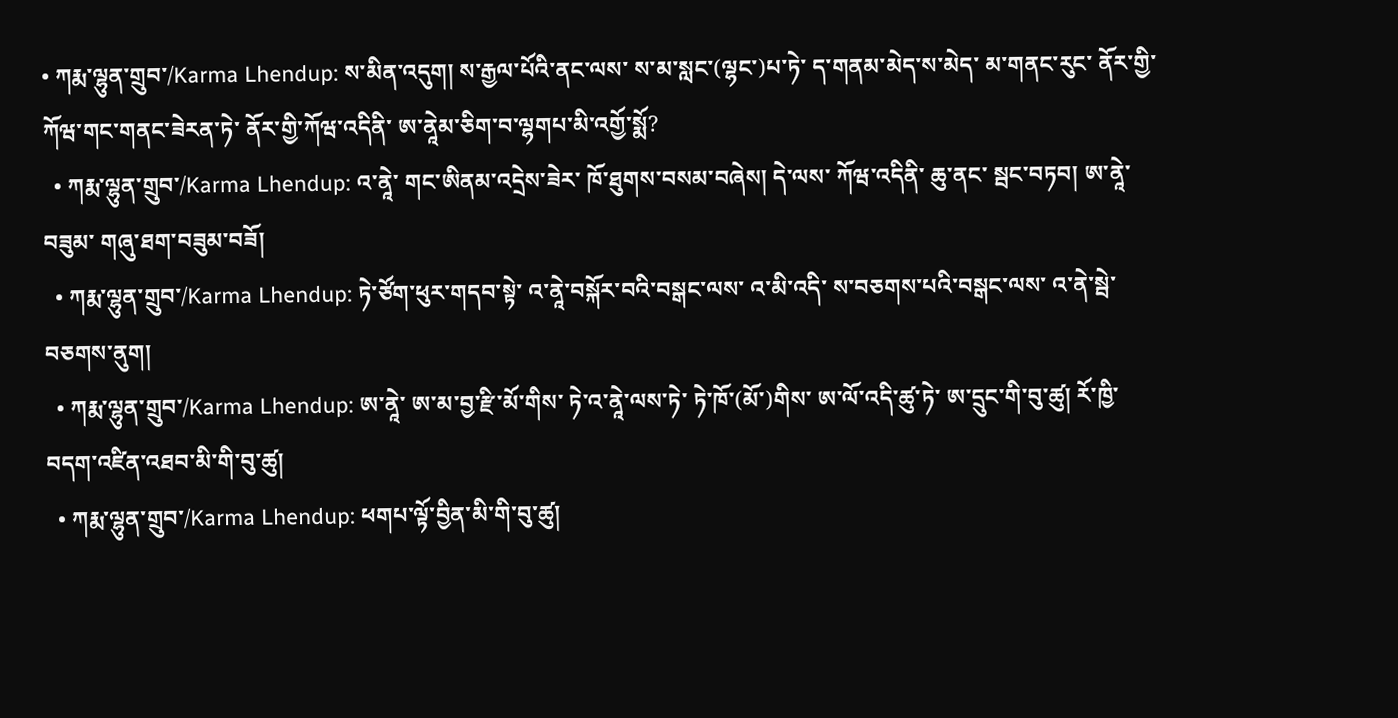• ཀརྨ་ལྷུན་གྲུབ་/Karma Lhendup: ས་མིན་འདུག། ས་རྒྱལ་པོའི་ནང་ལས་ ས་མ་སླང་(ལྷང་)པ་ཏེ་ ད་གནམ་མེད་ས་མེད་ མ་གནང་རུང་ ནོར་གྱི་ ཀོཝ་གང་གནང་ཟེརན་ཏེ་ ནོར་གྱི་ཀོཝ་འདིནི་ ཨ་ནཱེམ་ཅིག་བ་ལྷགཔ་མི་འགྱོ་སྨོ?
  • ཀརྨ་ལྷུན་གྲུབ་/Karma Lhendup: འ་ནཱེ་ གང་ཨིནམ་འདྲེས་ཟེར་ ཁོ་ཐུགས་བསམ་བཞེས། དེ་ལས་ ཀོཝ་འདིནི་ ཆུ་ནང་ སྦང་བཏབ། ཨ་ནཱེ་བཟུམ་ གཞུ་ཐག་བཟུམ་བཟོ།
  • ཀརྨ་ལྷུན་གྲུབ་/Karma Lhendup: ཏེ་ཙོག་ཕུར་གདབ་སྟེ་ འ་ནཱེ་བསྐོར་བའི་བསྒང་ལས་ འ་མི་འདི་ ས་བཅགས་པའི་བསྒང་ལས་ འ་ནེ་སྦེ་བཅགས་ནུག།
  • ཀརྨ་ལྷུན་གྲུབ་/Karma Lhendup: ཨ་ནཱེ་ ཨ་མ་བྱ་རྫི་མོ་གིས་ ཏེ་འ་ནཱེ་ལས་ཏེ་ ཏེ་ཁོ་(མོ་)གིས་ ཨ་ལོ་འདི་ཚུ་ཏེ་ ཨ་དྲུང་གི་བུ་ཚུ། རོ་ཁྱི་བདག་འཛིན་འཐབ་མི་གི་བུ་ཚུ།
  • ཀརྨ་ལྷུན་གྲུབ་/Karma Lhendup: ཕགཔ་ལྟོ་བྱིན་མི་གི་བུ་ཚུ།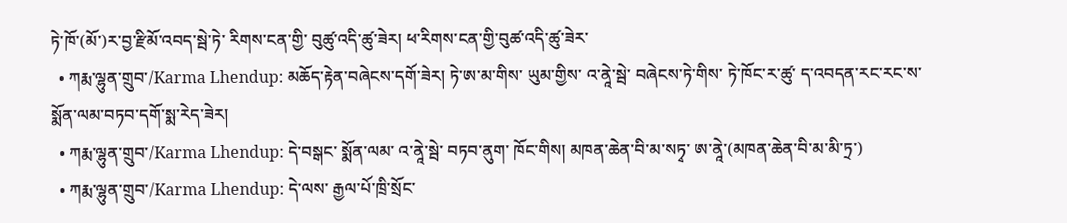ཏེ་ཁོ་(མོ་)ར་བྱ་རྫིམོ་འབད་སྦེ་ཏེ་ རིགས་ངན་གྱི་ བུཚུ་འདི་ཚུ་ཟེར། ཕ་རིགས་ངན་གྱི་བུཚ་འདི་ཚུ་ཟེར་
  • ཀརྨ་ལྷུན་གྲུབ་/Karma Lhendup: མཆོད་རྟེན་བཞེངས་དགོ་ཟེར། ཏེ་ཨ་མ་གིས་ ཡུམ་གྱིས་ འ་ནཱེ་སྦེ་ བཞེངས་ཏེ་གིས་ ཏེ་ཁོང་ར་ཚུ་ ད་འབདན་རང་རང་ས་ སྨོན་ལམ་བཏབ་དགོ་སྨ་རེད་ཟེར།
  • ཀརྨ་ལྷུན་གྲུབ་/Karma Lhendup: དེ་བསྒང་ སྨོན་ལམ་ འ་ནཱེ་སྦེ་ བཏབ་ནུག་ ཁོང་གིས། མཁན་ཆེན་བི་མ་སཏྭ་ ཨ་ནཱེ་(མཁན་ཆེན་བི་མ་མི་ཏྲ་)
  • ཀརྨ་ལྷུན་གྲུབ་/Karma Lhendup: དེ་ལས་ རྒྱལ་པོ་ཁྲི་སྲོང་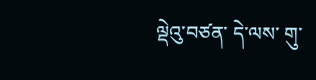ལྡེའུ་བཙན་ དེ་ལས་ གུ་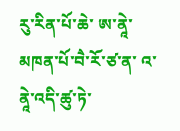རུ་རིན་པོ་ཆེ་ ཨ་ནཱེ་ མཁན་པོ་བཻ་རོ་ཙ་ན་ འ་ནཱེ་འདི་ཚུ་ཏེ་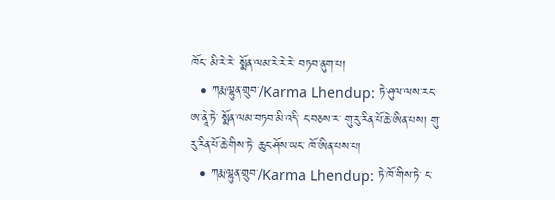ཁོང་ མི་རེ་རེ་ སྨོན་ལམ་རེ་རེ་རེ་ བཏབ་ནུག་པ།
  • ཀརྨ་ལྷུན་གྲུབ་/Karma Lhendup: ཏེ་ཤུལ་ལས་རང་ ཨ་ནཱེ་ཏེ་ སྨོན་ལམ་བཏབ་མི་འདི་ ང་བཅས་ར་ གུ་རུ་རིན་པོ་ཆེ་ཨིན་པས། གུ་རུ་རིན་པོ་ཆེ་གིས་ཏེ་ ཆུང་ཤོས་ཡང་ ཁོ་ཨིན་པས་པ།
  • ཀརྨ་ལྷུན་གྲུབ་/Karma Lhendup: ཏེ་ཁོ་གིས་ཏེ་ ང་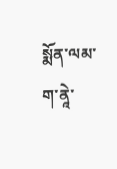སྨོན་ལམ་ ག་ནཱེ་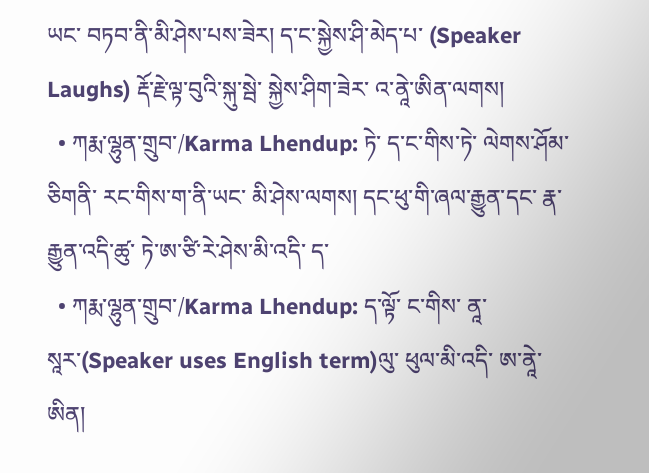ཡང་ བཏབ་ནི་མི་ཤེས་པས་ཟེར། ད་ང་སྐྱེས་ཤི་མེད་པ་ (Speaker Laughs) རྡོ་རྗེ་ལྟ་བུའི་སྐུ་སྦེ་ སྐྱེས་ཤིག་ཟེར་ འ་ནཱེ་ཨིན་ལགས།
  • ཀརྨ་ལྷུན་གྲུབ་/Karma Lhendup: ཏེ་ ད་ང་གིས་ཏེ་ ལེགས་ཤོམ་ཅིགནི་ རང་གིས་ག་ནི་ཡང་ མི་ཤེས་ལགས། དང་ཕུ་གི་ཞལ་རྒྱུན་དང་ རྣ་རྒྱུན་འདི་ཚུ་ ཏེ་ཨ་ཙི་རེ་ཤེས་མི་འདི་ ད་
  • ཀརྨ་ལྷུན་གྲུབ་/Karma Lhendup: ད་ལྟོ་ ང་གིས་ ནཱ་སཱར་(Speaker uses English term)ལུ་ ཕུལ་མི་འདི་ ཨ་ནཱེ་ཨིན།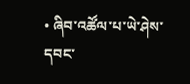• ཞིབ་འཚོལ་པ་ཡེ་ཤེས་དབང་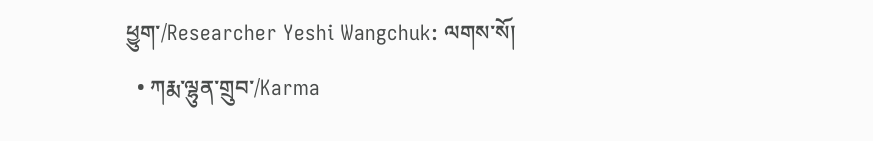ཕྱུག་/Researcher Yeshi Wangchuk: ལགས་སོ།
  • ཀརྨ་ལྷུན་གྲུབ་/Karma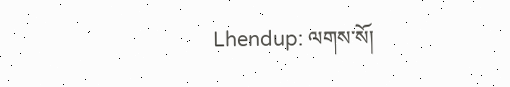Lhendup: ལགས་སོ།